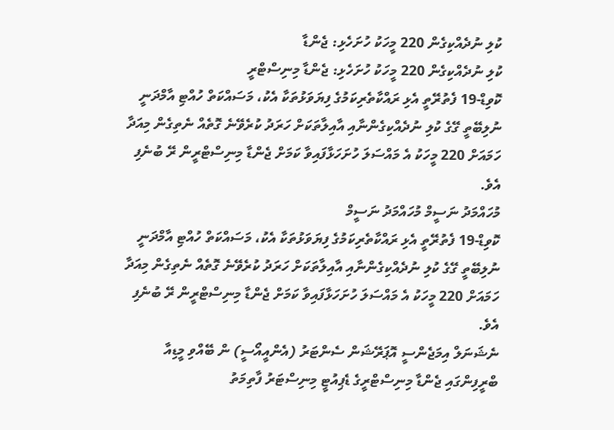ކުލި ނުދެއްކިގެން 220 މީހަކު ހުށަހެޅި: ޖެންޑާ
ކުލި ނުދެއްކިގެން 220 މީހަކު ހުށަހެޅި: ޖެންޑާ މިނިސްޓްރީ
ކޮވިޑް-19 ފެތުރޭތީ އެޅި ރައްކާތެރިކަމުގެ ފިޔަވަޅުތަކާ އެކު، މަސައްކަތް ހުއްޓި އާމްދަނީ ނުލިބޭތީ ގޭގެ ކުލި ނުދެއްކިގެންނާއި އާއިލާތަކަށް ހަރަދު ކުރެވޭނެ ގޮތެއް ނެތިގެން މިއަދާ ހަމައަށް 220 މީހަކު އެ މައްސަލަ ހުށަހަޅާފައިވާ ކަމަށް ޖެންޑާ މިނިސްޓްރީން ރޭ ބުނެފި އެވެ.
މުހައްމަދު ނަސީމް މުހައްމަދު ނަސީމް
ކޮވިޑް-19 ފެތުރޭތީ އެޅި ރައްކާތެރިކަމުގެ ފިޔަވަޅުތަކާ އެކު، މަސައްކަތް ހުއްޓި އާމްދަނީ ނުލިބޭތީ ގޭގެ ކުލި ނުދެއްކިގެންނާއި އާއިލާތަކަށް ހަރަދު ކުރެވޭނެ ގޮތެއް ނެތިގެން މިއަދާ ހަމައަށް 220 މީހަކު އެ މައްސަލަ ހުށަހަޅާފައިވާ ކަމަށް ޖެންޑާ މިނިސްޓްރީން ރޭ ބުނެފި އެވެ.
ނެޝަނަލް އިމަޖެންސީ އޮޕަރޭޝަން ސެންޓަރު (އެންއީއޯސީ) ން ބޭއްވި މީޑިއާ ބްރީފިންގައި ޖެންޑާ މިނިސްޓްރީގެ ޑެޕިއުޓީ މިނިސްޓަރު ފާތިމަތު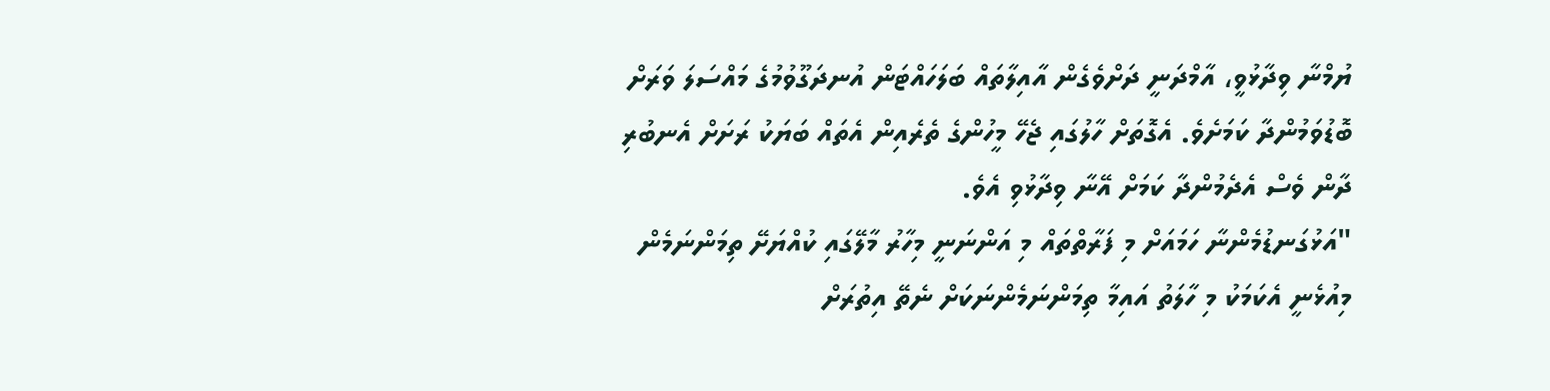ޔުމްނާ ވިދާޅުވީ، އާމްދަނީ ދަށްވެގެން އާއިލާތައް ބަލަހައްޓަން އުނދަގޫވުމުގެ މައްސަލަ ވަރަށް ބޮޑުވަމުންދާ ކަމަށެވެ. އެގޮތަށް ހާލުގައި ޖެހޭ މީހުންގެ ތެރެއިން އެތައް ބަޔަކު ރަށަށް އެނބުރި ދާން ވެސް އެދެމުންދާ ކަމަށް އޭނާ ވިދާޅުވި އެވެ.
"އަޅުގަނޑުމެންނާ ހަމައަށް މި ފަރާތްތައް މި އަންނަނީ މިހާރު މާލޭގައި ކުއްޔަށޭ ތިމަންނަމެން މިއުޅެނީ އެކަމަކު މި ހާލަތު އައިމާ ތިމަންނަމެންނަކަށް ނެތޭ އިތުރަށް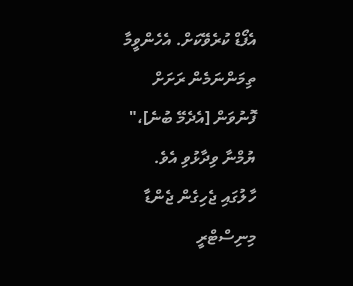އެފޯޑް ކުރެވޭކަށް. އެހެންވީމާ ތިމަންނަމެން ރަށަށް ފޮނުވަން [އެދެމޭ ބުނެ]،" ޔުމްނާ ވިދާޅުވި އެވެ.
ހާލުގައި ޖެހިގެން ޖެންޑާ މިނިސްޓްރީ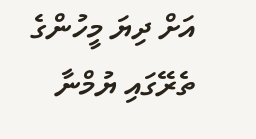އަށް ދިޔަ މީހުންގެ ތެރޭގައި ޔުމްނާ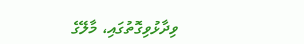ވިދާޅުވިގޮތުގައި، މާލޭގެ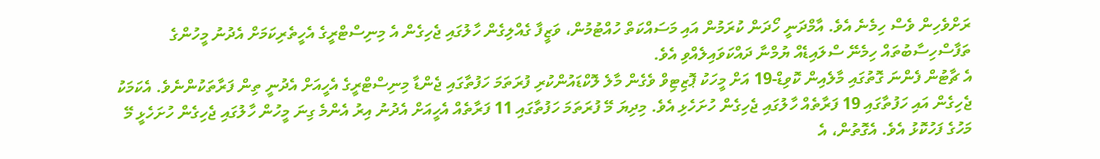ރަށްވެހިން ވެސް ހިމެނެ އެވެ. އާމްދަނީ ހޯދަން ކުރަމުން އައި މަސައްކަތް ހުއްޓުމުން، ވަޒީފާ ގެއްލިގެން ހާލުގައި ޖެހިގެން އެ މިނިސްޓްރީގެ އެހީތެރިކަމަށް އެދުނު މީހުންގެ ތަފާސްހިސާބުތައް ހިމެނޭ ސްލައިޑެއް ޔުމްނާ ދައްކަވައިލެއްވި އެވެ.
އެ ޗާޓުން ފެންނަ ގޮތުގައި މާލެއިން ކޮވިޑް-19 އަށް މީހަކު ޕޮޒިޓިވް ވެގެން މާލެ ލޮކްޑައުންކުރި ފުރަތަމަ ހަފުތާގައި ޖެންޑާ މިނިސްޓްރީގެ އެހީއަށް އެދުނީ ތިން ފަރާތަކުންނެވެ. އެކަމަކު ޖެހިގެން އައި ހަފުތާގައި 19 ފަރާތެއް ހާލުގައި ޖެހިގެން ހުށަހެޅި އެވެ. މިދިޔަ މޭ ފުރަތަމަ ހަފުތާގައި 11 ފަރާތެއް އެހީއަށް އެދުނު އިރު އެންމެ ގިނަ މީހުން ހާލުގައި ޖެހިގެން ހުށަހެޅީ މޭ މަހުގެ ފަހުކޮޅު އެވެ. އެގޮތުން، އެ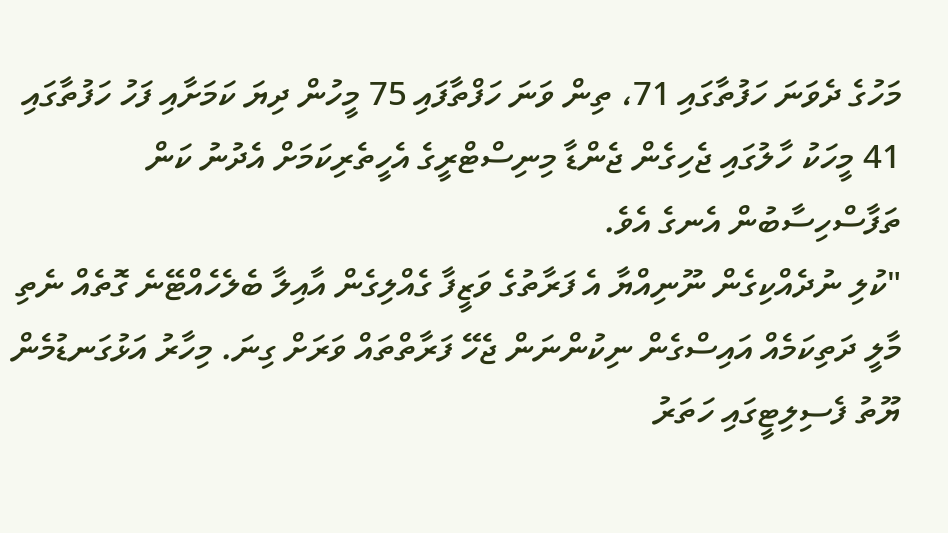މަހުގެ ދެވަނަ ހަފުތާގައި 71، ތިން ވަނަ ހަފްތާފައި 75 މީހުން ދިޔަ ކަމަށާއި ފަހު ހަފުތާގައި 41 މީހަކު ހާލުގައި ޖެހިގެން ޖެންޑާ މިނިސްޓްރީގެ އެހީތެރިކަމަށް އެދުނު ކަން ތަފާސްހިސާބުން އެނގެ އެވެ.
"ކުލި ނުދެއްކިގެން ނޫނިއްޔާ އެ ފަރާތުގެ ވަޒީފާ ގެއްލިގެން އާއިލާ ބެލެހެއްޓޭނެ ގޮތެއް ނެތި މާލީ ދަތިކަމެއް އައިސްގެން ނިކުންނަން ޖެހޭ ފަރާތްތައް ވަރަށް ގިނަ. މިހާރު އަޅުގަނޑުމެން ޔޫތު ފެސިލިޓީގައި ހަތަރު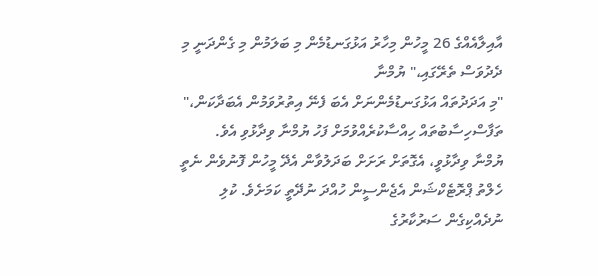އާއިލާއެއްގެ 26 މީހުން މިހާރު އަޅުގަނޑުމެން މި ބަލަމުން މި ގެންދަނީ މި ދެދުވަސް ތެރޭގައި،" ޔުމްނާ
"މި އަދަދުތައް އަޅުގަނޑުމެންނަށް އެބަ ފެނޭ އިތުރުވަމުން އެބަދާކަން،" ތަފާސްހިސާބުތައް ހިއްސާކުރެއްވުމަށް ފަހު ޔުމްނާ ވިދާޅުވި އެވެ.
ޔުމްނާ ވިދާޅުވީ، އެގޮތަށް ރަށަށް ބަދަލުވާން އެދޭ މީހުން ފޮނުވެން ނެތީ ހެލްތު ޕްރޮޓެކްޝަން އެޖެންސީން ހުއްދަ ނުދޭތީ ކަމަށެވެ. ކުލި ނުދެއްކިގެން ސަރުކާރުގެ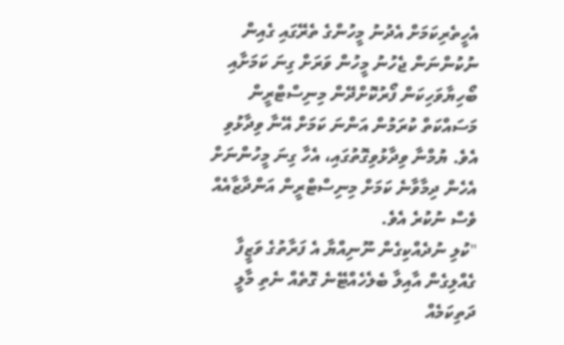އެހީތެރިކަމަށް އެދުނު މީހުންގެ ތެރޭގައި ގެއިން ނުކުންނަން ޖެހުނު މީހުން ވަރަށް ގިނަ ކަމަށާއި ބޯހިޔާވަހިކަން ފޯރުކޮށްދޭން މިނިސްޓްރީން މަސައްކަތް ކުރަމުން އަންނަ ކަމަށް އޭނާ ވިދާޅުވި އެވެ. ޔުމްނާ ވިދާޅުވިގޮތުގައި، އެހާ ގިނަ މީހުންނަށް އެހެން ދިމާވާނެ ކަމަށް މިނިސްޓްރީން އަންދާޒާއެއް ވެސް ނުކުރެ އެވެ.
"ކުލި ނުދެއްކިގެން ނޫނިއްޔާ އެ ފަރާތުގެ ވަޒީފާ ގެއްލިގެން އާއިލާ ބެލެހެއްޓޭނެ ގޮތެއް ނެތި މާލީ ދަތިކަމެއް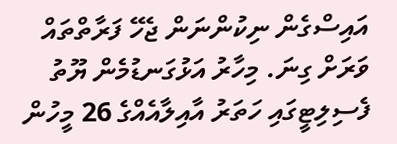އައިސްގެން ނިކުންނަން ޖެހޭ ފަރާތްތައް ވަރަށް ގިނަ. މިހާރު އަޅުގަނޑުމެން ޔޫތު ފެސިލިޓީގައި ހަތަރު އާއިލާއެއްގެ 26 މީހުން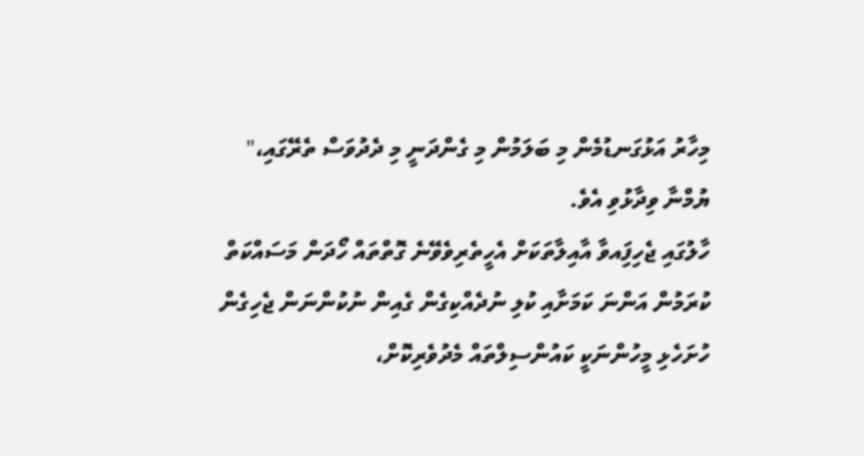މިހާރު އަޅުގަނޑުމެން މި ބަލަމުން މި ގެންދަނީ މި ދެދުވަސް ތެރޭގައި،" ޔުމްނާ ވިދާޅުވި އެވެ.
ހާލުގައި ޖެހިފަިއވާ އާއިލާތަކަށް އެހީތެރިވެވޭނެ ގޮތްތައް ހޯދަން މަސައްކަތް ކުރަމުން އަންނަ ކަމަށާއި ކުލި ނުދެއްކިގެން ގެއިން ނުކުންނަން ޖެހިގެން ހުށަހެޅި މީހުންނަކީ ކައުންސިލްތައް މެދުވެރިކޮށް،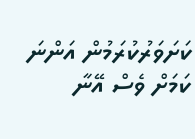ކަށަވަރުކުރަމުން އަންނަ ކަމަށް ވެސް އޭނާ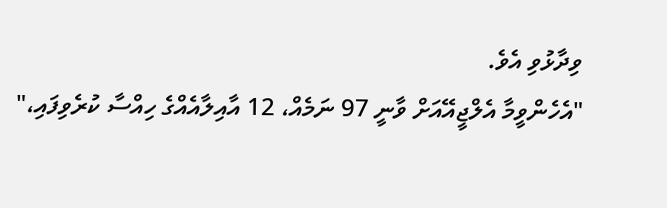ވިދާޅުވި އެވެ.
"އެހެންވީމާ އެލްޖީއޭއަށް ވާނީ 97 ނަމެއް، 12 އާއިލާއެއްގެ ހިއްސާ ކުރެވިފައި،"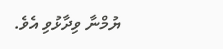ޔުމްނާ ވިދާޅުވި އެވެ.